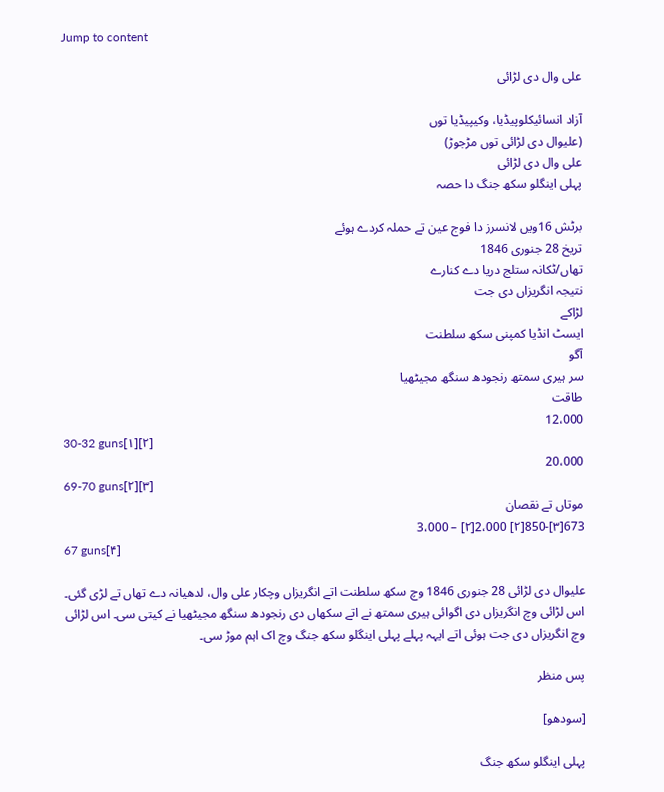Jump to content

علی وال دی لڑائی

آزاد انسائیکلوپیڈیا، وکیپیڈیا توں
(علیوال دی لڑائی توں مڑجوڑ)
علی وال دی لڑائی
پہلی اینگلو سکھ جنگ دا حصہ

برٹش 16ویں لانسرز دا فوج عین تے حملہ کردے ہوئے
تریخ 28 جنوری 1846
تھاں/ٹکانہ ستلج دریا دے کنارے
نتیجہ انگریزاں دی جت
لڑاکے
ایسٹ انڈیا کمپنی سکھ سلطنت
آگو
سر ہیری سمتھ رنجودھ سنگھ مجیٹھیا
طاقت
12،000
30-32 guns[۱][۲]
20،000
69-70 guns[۲][۳]
موتاں تے نقصان
673[۳]-850[۲] 2،000[۲] – 3،000
67 guns[۴]

علیوال دی لڑائی 28 جنوری 1846 وچ سکھ سلطنت اتے انگریزاں وچکار علی وال، لدھیانہ دے تھاں تے لڑی گئی۔ اس لڑائی وچ انگریزاں دی اگوائی ہیری سمتھ نے اتے سکھاں دی رنجودھ سنگھ مجیٹھیا نے کیتی سی۔ اس لڑائی وچ انگریزاں دی جت ہوئی اتے ایہہ پہلے پہلی اینگلو سکھ جنگ وچ اک اہم موڑ سی۔

پس منظر

[سودھو]

پہلی اینگلو سکھ جنگ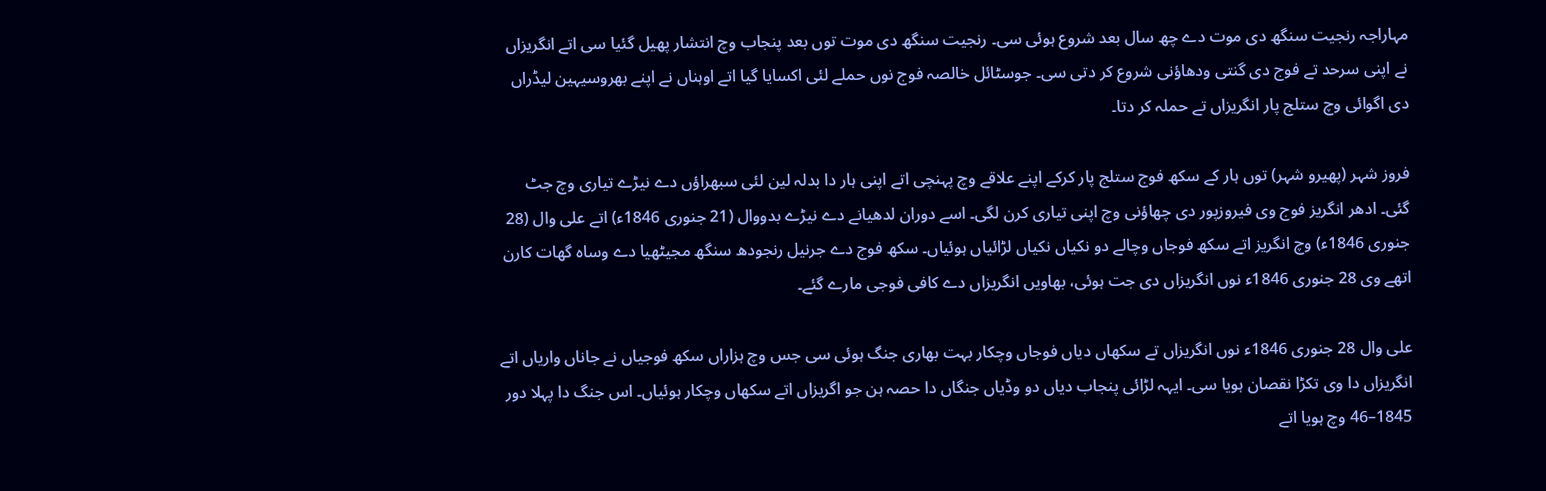مہاراجہ رنجیت سنگھ دی موت دے چھ سال بعد شروع ہوئی سی۔ رنجیت سنگھ دی موت توں بعد پنجاب وچ انتشار پھیل گئیا سی اتے انگریزاں نے اپنی سرحد تے فوج دی گنتی ودھاؤنی شروع کر دتی سی۔ جوسٹائل خالصہ فوج نوں حملے لئی اکسایا گیا اتے اوہناں نے اپنے بھروسیہین لیڈراں دی اگوائی وچ ستلج پار انگریزاں تے حملہ کر دتا۔

فروز شہر (پھیرو شہر) توں ہار کے سکھ فوج ستلج پار کرکے اپنے علاقے وچ پہنچی اتے اپنی ہار دا بدلہ لین لئی سبھراؤں دے نیڑے تیاری وچ جٹ گئی۔ ادھر انگریز فوج وی فیروزپور دی چھاؤنی وچ اپنی تیاری کرن لگی۔ اسے دوران لدھیانے دے نیڑے بدووال (21 جنوری 1846ء) اتے علی وال (28 جنوری 1846ء) وچ انگریز اتے سکھ فوجاں وچالے دو نکیاں نکیاں لڑائیاں ہوئیاں۔ سکھ فوج دے جرنیل رنجودھ سنگھ مجیٹھیا دے وساہ گھات کارن اتھے وی 28 جنوری 1846ء نوں انگریزاں دی جت ہوئی، بھاویں انگریزاں دے کافی فوجی مارے گئے۔

علی وال 28 جنوری 1846ء نوں انگریزاں تے سکھاں دیاں فوجاں وچکار بہت بھاری جنگ ہوئی سی جس وچ ہزاراں سکھ فوجیاں نے جاناں واریاں اتے انگریزاں دا وی تکڑا نقصان ہویا سی۔ ایہہ لڑائی پنجاب دیاں دو وڈیاں جنگاں دا حصہ ہن جو اگریزاں اتے سکھاں وچکار ہوئیاں۔ اس جنگ دا پہلا دور 1845–46 وچ ہویا اتے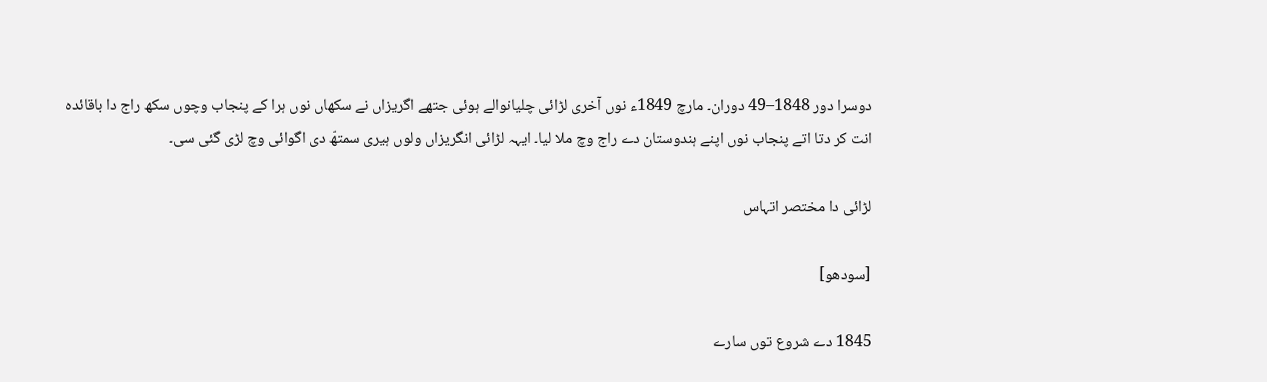دوسرا دور 1848–49 دوران۔ مارچ 1849ء نوں آخری لڑائی چلیانوالے ہوئی جتھے اگریزاں نے سکھاں نوں ہرا کے پنجاب وچوں سکھ راج دا باقائدہ انت کر دتا اتے پنجاب نوں اپنے ہندوستان دے راج وچ ملا لیا۔ ایہہ لڑائی انگریزاں ولوں ہیری سمتھّ دی اگوائی وچ لڑی گئی سی۔

لڑائی دا مختصر اتہاس

[سودھو]

1845 دے شروع توں سارے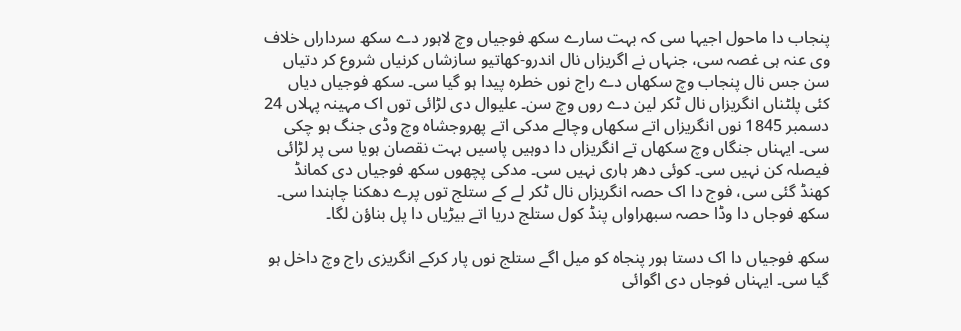پنجاب دا ماحول اجیہا سی کہ بہت سارے سکھ فوجیاں وچ لاہور دے سکھ سرداراں خلاف وی عنہ ہی غصہ سی، جنہاں نے اگریزاں نال اندرو-کھاتیو سازشاں کرنیاں شروع کر دتیاں سن جس نال پنجاب وچ سکھاں دے راج نوں خطرہ پیدا ہو گیا سی۔ سکھ فوجیاں دیاں کئی پلٹناں انگریزاں نال ٹکر لین دے روں وچ سن۔ علیوال دی لڑائی توں اک مہینہ پہلاں 24 دسمبر 1845 نوں انگریزاں اتے سکھاں وچالے مدکی اتے پھروجشاہ وچ وڈی جنگ ہو چکی سی۔ ایہناں جنگاں وچ سکھاں تے انگریزاں دا دوہیں پاسیں بہت نقصان ہویا سی پر لڑائی فیصلہ کن نہیں سی۔ کوئی دھر ہاری نہیں سی۔ مدکی پچھوں سکھ فوجیاں دی کمانڈ کھنڈ گئی سی، فوج دا اک حصہ انگریزاں نال ٹکر لے کے ستلج توں پرے دھکنا چاہندا سی۔ سکھ فوجاں دا وڈا حصہ سبھراواں پنڈ کول ستلج دریا اتے بیڑیاں دا پل بناؤن لگا۔

سکھ فوجیاں دا اک دستا ہور پنجاہ کو میل اگے ستلج نوں پار کرکے انگریزی راج وچ داخل ہو گیا سی۔ ایہناں فوجاں دی اگوائی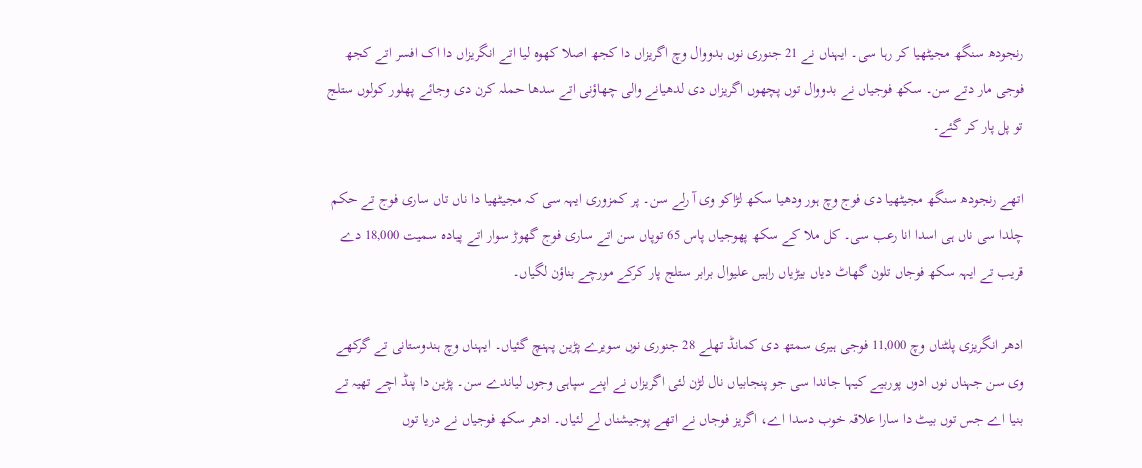رنجودھ سنگھ مجیٹھیا کر رہا سی۔ ایہناں نے 21 جنوری نوں بدووال وچ اگریزاں دا کجھ اصلا کھوہ لیا اتے انگریزاں دا اک افسر اتے کجھ فوجی مار دتے سن۔ سکھ فوجیاں نے بدووال توں پچھوں اگریزاں دی لدھیانے والی چھاؤنی اتے سدھا حملہ کرن دی وجائے پھلور کولوں ستلج تو پل پار کر گئے۔

اتھے رنجودھ سنگھ مجیٹھیا دی فوج وچ ہور ودھیا سکھ لڑاکو وی آ رلے سن۔ پر کمزوری ایہہ سی کہ مجیٹھیا دا ناں تاں ساری فوج تے حکم چلدا سی ناں ہی اسدا انا رعب سی۔ کل ملا کے سکھ پھوجیاں پاس 65 توپاں سن اتے ساری فوج گھوڑ سوار اتے پیادہ سمیت 18,000 دے قریب تے ایہہ سکھ فوجاں تلون گھاٹ دیاں بیڑیاں راہیں علیوال برابر ستلج پار کرکے مورچے بناؤن لگیاں۔

ادھر انگریزی پلٹناں وچ 11,000 فوجی ہیری سمتھ دی کمانڈ تھلے 28 جنوری نوں سویرے پڑین پہنچ گئیاں۔ ایہناں وچ ہندوستانی تے گرکھے وی سن جہناں نوں ادوں پوربیے کیہا جاندا سی جو پنجابیاں نال لڑن لئی اگریزاں نے اپنے سپاہی وجوں لیاندے سن۔ پڑین دا پنڈ اچے تھیہ تے بنیا اے جس توں بیٹ دا سارا علاقہ خوب دسدا اے، اگریز فوجاں نے اتھے پوجیشناں لے لئیاں۔ ادھر سکھ فوجیاں نے دریا توں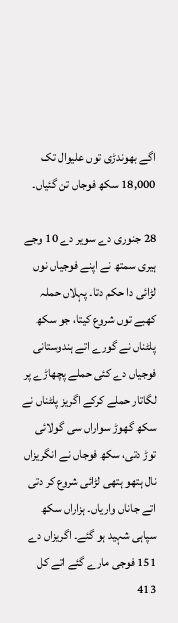اگے بھوندڑی توں علیوال تک 18,000 سکھ فوجاں تن گئیاں۔

28 جنوری دے سویر دے 10 وجے ہیری سمتھ نے اپنے فوجیاں نوں لڑائی دا حکم دتا۔ پہلاں حملہ کھبے توں شروع کیتا، جو سکھ پلٹناں نے گورے اتے ہندوستانی فوجیاں دے کئی حملے پچھاڑے پر لگاتار حملے کرکے اگریز پلٹناں نے سکھ گھوڑ سواراں سی گولائی توڑ دتی، سکھ فوجاں نے انگریزاں نال ہتھو ہتھی لڑائی شروع کر دتی اتے جاناں واریاں۔ ہزاراں سکھ سپاہی شہید ہو گئے۔ اگریزاں دے 151 فوجی مارے گئے اتے کل 413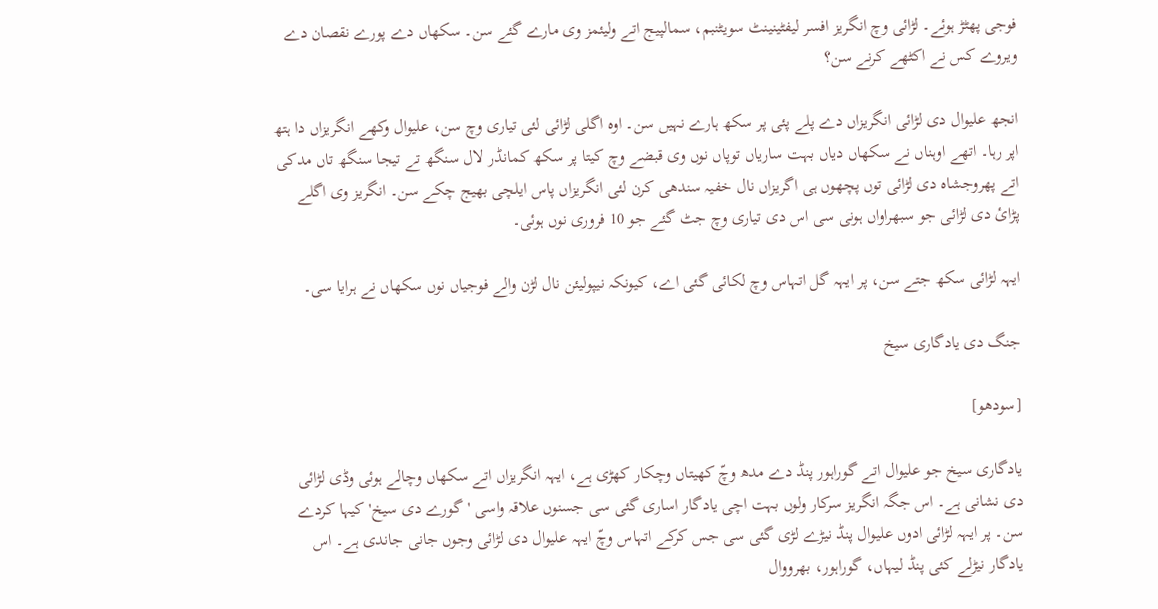فوجی پھٹڑ ہوئے۔ لڑائی وچ انگریز افسر لیفٹینینٹ سویٹنبم، سمالپیج اتے ولیئمز وی مارے گئے سن۔ سکھاں دے پورے نقصان دے ویروے کس نے اکٹھے کرنے سن؟

انجھ علیوال دی لڑائی انگریزاں دے پلے پئی پر سکھ ہارے نہیں سن۔ اوہ اگلی لڑائی لئی تیاری وچ سن، علیوال وکھے انگریزاں دا ہتھ اپر رہا۔ اتھے اوہناں نے سکھاں دیاں بہت ساریاں توپاں نوں وی قبضے وچ کیتا پر سکھ کمانڈر لال سنگھ تے تیجا سنگھ تاں مدکی اتے پھروجشاہ دی لڑائی توں پچھوں ہی اگریزاں نال خفیہ سندھی کرن لئی انگریزاں پاس ایلچی بھیج چکے سن۔ انگریز وی اگلے پڑائ دی لڑائی جو سبھراواں ہونی سی اس دی تیاری وچ جٹ گئے جو 10 فروری نوں ہوئی۔

ایہہ لڑائی سکھ جتے سن، پر ایہہ گل اتہاس وچ لکائی گئی اے، کیونکہ نیپولیئن نال لڑن والے فوجیاں نوں سکھاں نے ہرایا سی۔

جنگ دی یادگاری سیخ

[سودھو]

یادگاری سیخ جو علیوال اتے گوراہور پنڈ دے مدھ وچّ کھیتاں وچکار کھڑی ہے، ایہہ انگریزاں اتے سکھاں وچالے ہوئی وڈی لڑائی دی نشانی ہے۔ اس جگہ انگریز سرکار ولوں بہت اچی یادگار اساری گئی سی جسنوں علاقہ واسی 'گورے دی سیخ' کیہا کردے سن۔ پر ایہہ لڑائی ادوں علیوال پنڈ نیڑے لڑی گئی سی جس کرکے اتہاس وچّ ایہہ علیوال دی لڑائی وجوں جانی جاندی ہے۔ اس یادگار نیڑلے کئی پنڈ لیہاں، گوراہور، بھرووال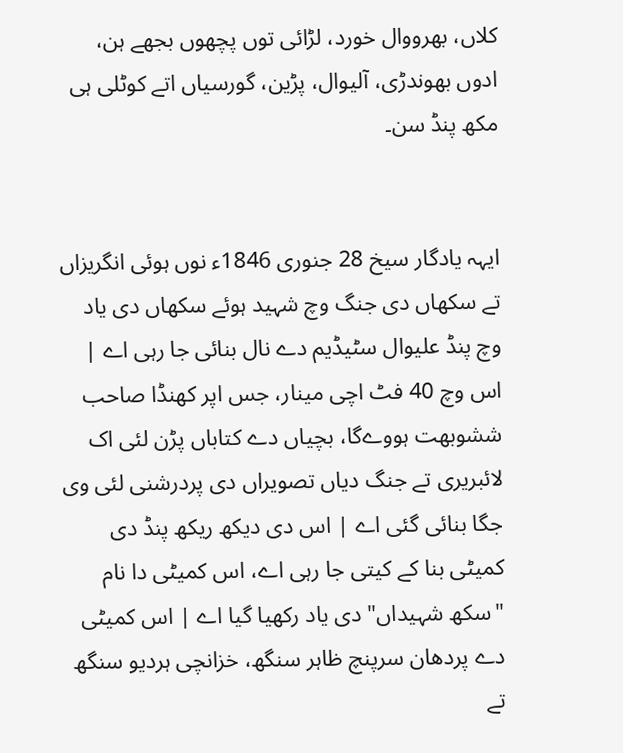کلاں، بھرووال خورد، لڑائی توں پچھوں بجھے ہن، ادوں بھوندڑی، آلیوال، پڑین، گورسیاں اتے کوٹلی ہی مکھ پنڈ سن۔


ایہہ یادگار سیخ 28 جنوری 1846ء نوں ہوئی انگریزاں تے سکھاں دی جنگ وچ شہید ہوئے سکھاں دی یاد وچ پنڈ علیوال سٹیڈیم دے نال بنائی جا رہی اے | اس وچ 40 فٹ اچی مینار، جس اپر کھنڈا صاحب ششوبھت ہووےگا، بچیاں دے کتاباں پڑن لئی اک لائبریری تے جنگ دیاں تصویراں دی پردرشنی لئی وی جگا بنائی گئی اے | اس دی دیکھ ریکھ پنڈ دی کمیٹی بنا کے کیتی جا رہی اے، اس کمیٹی دا نام "سکھ شہیداں" دی یاد رکھیا گیا اے | اس کمیٹی دے پردھان سرپنچ ظاہر سنگھ، خزانچی ہردیو سنگھ تے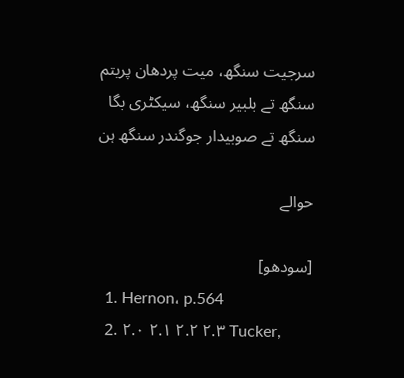سرجیت سنگھ، میت پردھان پریتم سنگھ تے بلبیر سنگھ، سیکٹری بگا سنگھ تے صوبیدار جوگندر سنگھ ہن

حوالے

[سودھو]
  1. Hernon، p.564
  2. ۲.۰ ۲.۱ ۲.۲ ۲.۳ Tucker,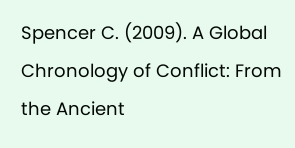Spencer C. (2009). A Global Chronology of Conflict: From the Ancient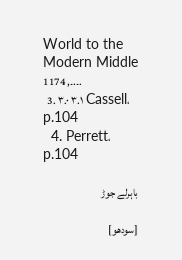World to the Modern Middle ۔.۔, 1174.
  3. ۳.۰ ۳.۱ Cassell، p.104
  4. Perrett، p.104

باہرلے جوڑ

[سودھو]